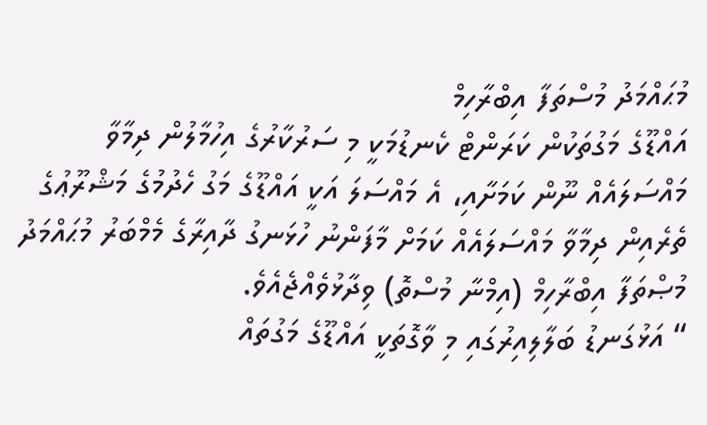މުޙައްމަދު މުސްތަފާ އިބްރާހިމް
އައްޑޫގެ މަގުތަކުން ކަރަންޓް ކެނޑުމަކީ މި ސަރުކާރުގެ އިހުމާލުން ދިމާވާ މައްސަލައެއް ނޫން ކަމަށާއި، އެ މައްސަލަ އަކީ އައްޑޫގެ މަގު ހެދުމުގެ މަޝްރޫޢުގެ ތެރެއިން ދިމާވާ މައްސަލައެއް ކަމަށް މާފަންނު ހުޅަނގު ދާއިރާގެ މެމްބަރު މުޙައްމަދު މުޞްތަފާ އިބްރާހިމް (އިމްނާ މުސްތޮ) ވިދާޅުވެއްޖެއެވެ.
“ އަޅުގަނޑު ބަލާލިއިރުގައި މި ވާގޮތަކީ އައްޑޫގެ މަގުތައް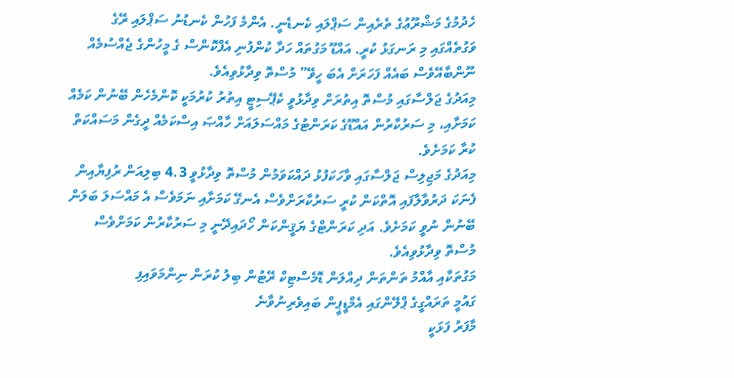ހެދުމުގެ މަޝްރޫޢުގެ ތެރެއިން ސަޕްލައި ކެނޑެނީ. އެންމެ ފަހުން ކެނޑުނު ސަޕްލައި ރޭގެ ވަގުތެއްގައި މި ރަނގަޅު ކުރީ. އައްޑޫ މަގުތައް ހަދާ ކުންފުނި އެފްކޮންސް ގެ މީހުންގެ ޖެއްސުމެއް ނޫންބާއޭވެސް ބައެއް ފަހަރަށް އެބަ ހީވޭ” މުސްތޮ ވިދާޅުވިއެވެ.
މިއަދުގެ ޖަލްސާގައި މުސްތޮ އިތުރަށް ވިދާޅުވީ ކެޕޭސިޓީ އިތުރު ކުރުމަކީ ކޮންމެހެން ބޭނުން ކަމެއް ކަމަށާއި، މި ސަރުކާރުން އައްޑޫގެ ކަރަންޓުގެ މައްސަލައަށް ހާއްޞަ އިސްކަމެއް ދީގެން މަސައްކަތް ކުރާ ކަމަށެވެ.
މިއަދުގެ މަޖިލިސް ޖަލްސާގައި ވާހަކަފުޅު ދައްކަވަމުން މުސްތޮ ވިދާޅުވީ 4.3 ބިލިއަން ރުފިޔާއިން ފެނަކަ ދަރުވާލާފައި އޮތްކަން ކުރީ ސަރުކާރަށްވެސް އެނގޭ ކަމަށާއި ނަމަވެސް އެ މައްސަލަ ބަލަން ބޭނުން ނުވީ ކަމަށެވެ. އަދި ކަރަންޓްގެ ޔަޤީންކަން ހޯދައިދޭނީ މި ސަރުކާރުން ކަމަށްވެސް މުސްތޮ ވިދާޅުވިއެވެ.
މަގުތަކާއި އާއްމު ތަންތަން ދިއްލަން ޑޮމެސްޓިކް ރޭޓުން ބިލު ކުރަން ނިންމަވައިފި
ގައުމީ ތަރައްގީގެ ޕްލޭންގައި އެމްޑީޕީން ބައިވެރިނުވާނެ
މާފަރު ފަޅަކީ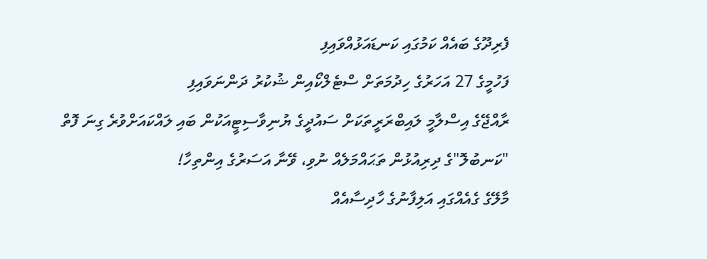ފެރިދޫގެ ބައެއް ކަމުގައި ކަނޑައަޅުއްވައިފި
ފަހުމީގެ 27 އަހަރުގެ ހިދުމަތަށް ސްޓެލްކޯއިން ޝުކުރު ދަންނަވައިފި
ރާއްޖޭގެ އިސްލާމީ ލައިބްރަރީތަކަށް ސައުދީގެ ޔުނިވާސިޓީއަކުން ބައި ލައްކައަށްވުރެ ގިނަ ފޮތް
"ކަނބުލޮ"ގެ ދިރިއުޅުން ތަޙައްމަލެއް ނުވި، ވޭނާ އަސަރުގެ އިންތިހާ!
މާލޭގެ ގެއެއްގައި އަލިފާނުގެ ހާދިސާއެއް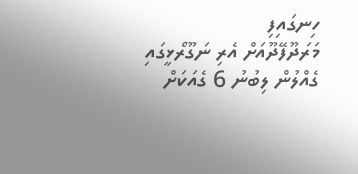ހިނގައިފި
މަރަދޫފޭދޫއަށް އެރި ނަގޫރޯޅީގައި ގެއްލުން ލިބުނު 6 ގެއަކަށް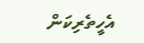އެހީތެރިކަން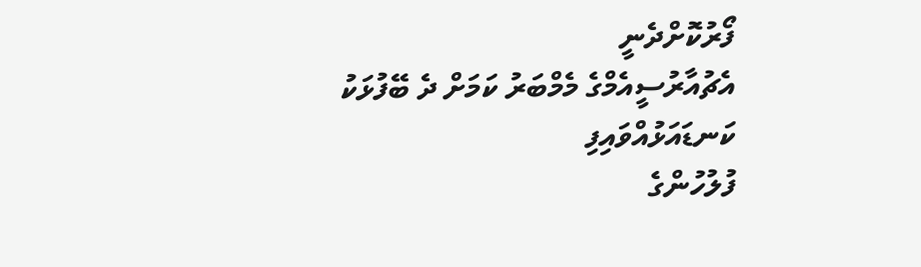ފޯރުކޮށްދެނީ
އެޗުއާރުސީއެމްގެ މެމްބަރު ކަމަށް ދެ ބޭފުޅަކު ކަނޑައަޅުއްވައިފި
ފުލުހުންގެ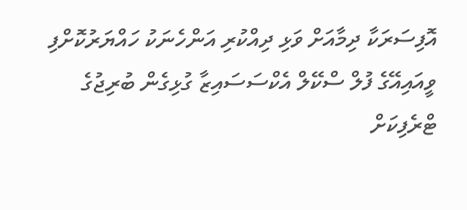އޮފިސަރަކާ ދިމާއަށް ވަޅި ދިއްކުރި އަންހެނަކު ހައްޔަރުކޮށްފި
ވީއައިއޭގެ ފުލް ސްކޭލް އެކްސަސައިޒާ ގުޅިގެން ބުރިޖުގެ ޓްރެފިކަށް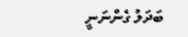ބަދަލު ގެންނަނީ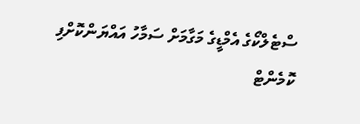ސްޓެލްކޯގެ އެމްޑީގެ މަގާމަށް ސަމާހު އައްޔަންކޮށްފި
ކޮމެންޓް